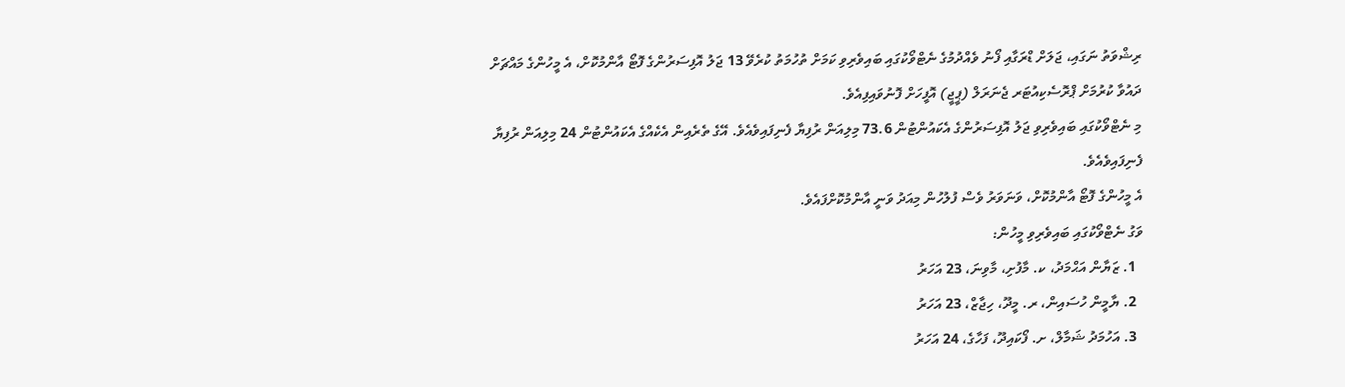ރިޝްވަތު ނަގައި، ޖަލަށް ޑްރަގާއި ފޯނު ވެއްދުމުގެ ނެޓްވޯކުގައި ބައިވެރިވި ކަމަށް ތުހުމަތު ކުރެވޭ 13 ޖަލު އޮފިސަރުންގެ ފޮޓޯ އާންމުކޮށް، އެ މީހުންގެ މައްޗަށް ދައުވާ ކުރުމަށް ޕްރޮސެކިއުޓަރ ޖެނަރަލް (ޕީޖީ) އޮފީހަށް ފޮނުވައިފިއެވެ.
މި ނެޓްވޯކުގައި ބައިވެރިވި ޖަލު އޮފިސަރުންގެ އެކައުންޓުން 73.6 މިލިއަން ރުފިޔާ ފެނިފައިވެއެވެ. އޭގެ ތެރެއިން އެކެއްގެ އެކައުންޓުން 24 މިލިއަން ރުފިޔާ ފެނިފައިވެއެވެ.
އެ މީހުންގެ ފޮޓޯ އާންމުކޮށް، ވަނަވަރު ވެސް ފުލުހުން މިއަދު ވަނީ އާންމުކޮށްފައެވެ.
ވަގު ނެޓްވޯކުގައި ބައިވެރިވި މީހުން:
  1. ޒަޔާން އަޙްމަދު، ކ. މާފުށި، މާވިނަ، 23 އަހަރު
  2. ޔާމީން ހުސައިން، ރ. މީދޫ، ހިޖާޒް، 23 އަހަރު
  3. އަހުމަދު ޝަމާލް، ށ. ފޯކައިދޫ، ފަހާގެ، 24 އަހަރު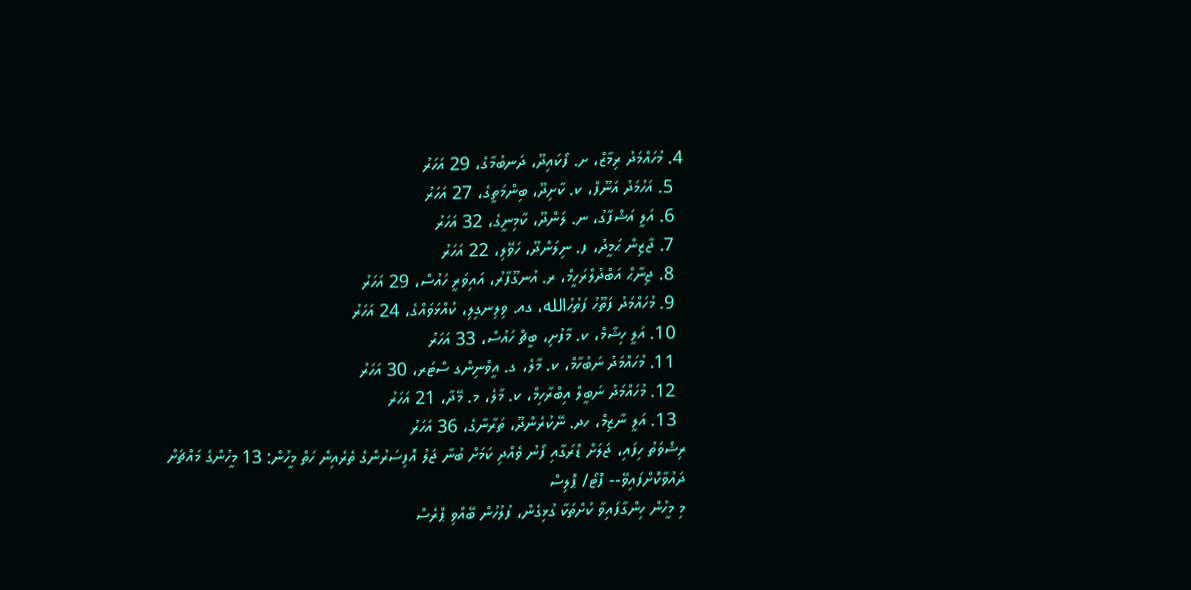4. މުހައްމަދު ރިމާޒް، ށ. ފޯކައިދޫ، ދަނބުމާގެ، 29 އަހަރު
  5. އަހުމަދު އަނޫފް، ކ. ކާށިދޫ، ބިންމަތީގެ، 27 އަހަރު
  6. އަލީ އަޝްފާގު، ނ. ލަންދޫ، ކާމިނީގެ، 32 އަހަރު
  7. ޖާޒިން ޙަމީދު، ފ. ނިލަންދޫ، ހަވޭލި، 22 އަހަރު
  8. ޖިނާޙް އަބްދުލްރަހީމް، ރ. އުނގޫފާރު، އައިވަރީ ހައުސް، 29 އަހަރު
  9. މުހައްމަދު ފަތޫހު ފަތުހުالله، ގއ. ވިލިނގިލި، ކުއްޅަވައްގެ، 24 އަހަރު
  10. އަލީ ހިޝާމް، ކ. މާފުށި، ބީޗް ހައުސް، 33 އަހަރު
  11. މުހައްމަދު ނަބުހާމް، ކ. މާލެ، ގ. އީވްނިންގ ސްޓަރ، 30 އަހަރު
  12. މުހައްމަދު ނަބީލް އިބްރާހިމް، ކ. މާލެ، މ. މޭދާ، 21 އަހަރު
  13. އަލީ ނާޒިމް، ހދ. ނޭކުރެންދޫ، ތަރާނާގެ، 36 އަހަރު
ރިޝްވަތު ހިފައި، ޖަލަށް ޑްރަގާއި ފޯނު ވެއްދި ކަމަށް ބުނާ ޖަލު އޮފިސަރުންގެ ތެރެއިން ހަތް މީހުން: 13 މީހުންގެ މައްޗަށް ދައުވާކޮށްފައިވޭ-- ފޮޓޯ/ ޕޮލިސް
މި މީހުން ހިންގާފައިވާ ކުށްތަކާ ގުޅިގެން، ފުލުހުން ބޭއްވި ޕްރެސް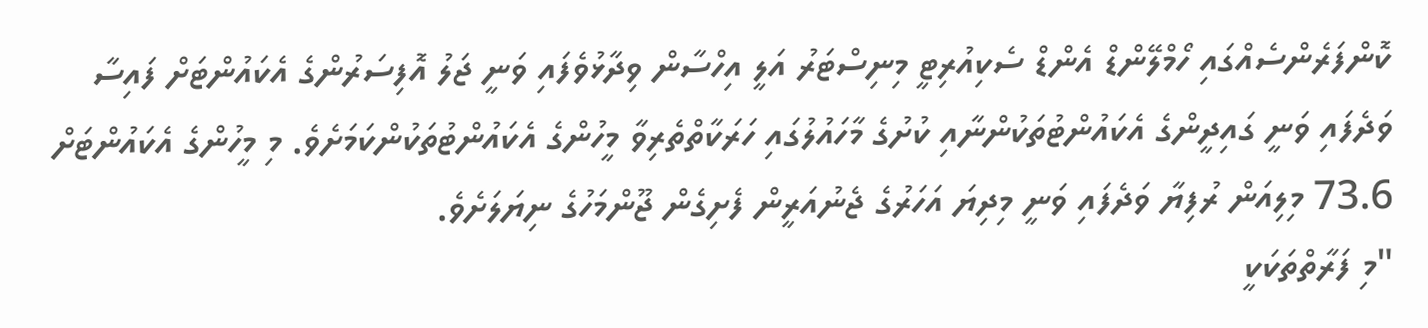ކޮންފަރެންސެއްގައި ހޯމްލޭންޑް އެންޑް ސެކިއުރިޓީ މިނިސްޓަރު އަލީ އިހްސާން ވިދާޅުވެފައި ވަނީ ޖަލު އޮފިސަރުންގެ އެކައުންޓަށް ފައިސާ ވަދެފައި ވަނީ ގައިދީންގެ އެކައުންޓުތަކުންނާއި ކުށުގެ މާހައުލުގައި ހަރަކާތްތެރިވާ މީހުންގެ އެކައުންޓުތަކުންކަމަށެވެ. މި މީހުންގެ އެކައުންޓަށް 73.6 މިލިއަން ރުފިޔާ ވަދެފައި ވަނީ މިދިޔަ އަހަރުގެ ޖެނުއަރީން ފެށިގެން ޖޫންމަހުގެ ނިޔަލަށެވެ.
"މި ފަރާތްތަކަކީ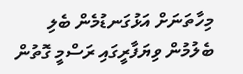މިހާތަނަށް އަޅުގަނޑުމެން ބެލި ބެލުމުން ވިޔަފާރީގައި ރަސްމީ ގޮތުން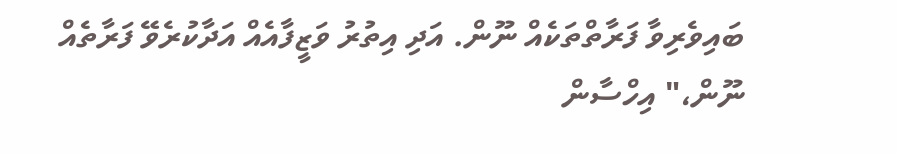ބައިވެރިވާ ފަރާތްތަކެއް ނޫން. އަދި އިތުރު ވަޒީފާއެއް އަދާކުރެވޭ ފަރާތެއް ނޫން،" އިހްސާން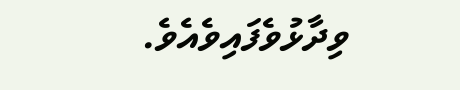ވިދާޅުވެފައިވެއެވެ.